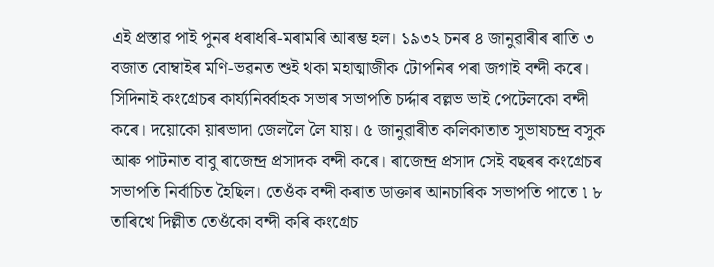এই প্ৰস্তাৱ পাই পুনৰ ধৰাধৰি-মৰামৰি আৰম্ভ হল। ১৯৩২ চনৰ ৪ জানুৱাৰীৰ ৰাতি ৩ বজাত বোম্বাইৰ মণি-ভৱনত শুই থকা মহাত্মাজীক টোপনিৰ পৰা জগাই বন্দী কৰে। সিদিনাই কংগ্ৰেচৰ কাৰ্য্যনিৰ্ব্বাহক সভাৰ সভাপতি চৰ্দ্দাৰ বল্লভ ভাই পেটেলকো বন্দী কৰে। দয়োকো য়াৰভাদা জেললৈ লৈ যায়। ৫ জানুৱাৰীত কলিকাতাত সুভাষচন্দ্ৰ বসুক আৰু পাটনাত বাবু ৰাজেন্দ্ৰ প্ৰসাদক বন্দী কৰে। ৰাজেন্দ্ৰ প্ৰসাদ সেই বছৰৰ কংগ্ৰেচৰ সভাপতি নিৰ্বাচিত হৈছিল। তেওঁক বন্দী কৰাত ডাক্তাৰ আনচাৰিক সভাপতি পাতে ৷ ৮ তাৰিখে দিল্লীত তেওঁকো বন্দী কৰি কংগ্ৰেচ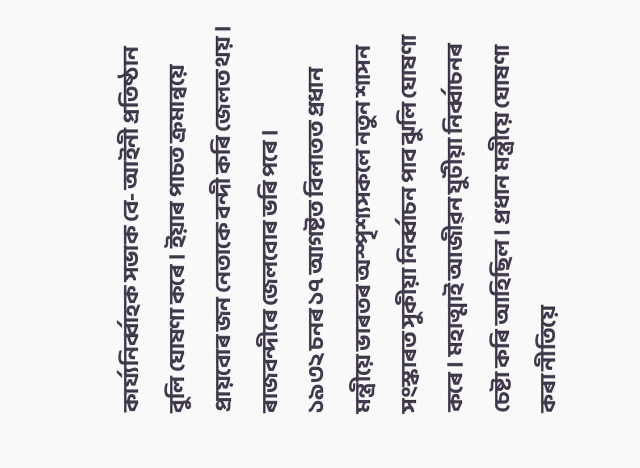কাৰ্য্যনিৰ্ব্বাহক সভাক বে- আইনী প্ৰতিষ্ঠান বুলি ঘোষণা কৰে। ইয়াৰ পাচত ক্ৰমান্বয়ে প্ৰায়বোৰ জন নেতাকে বন্দী কৰি জেলত থয়। ৰাজবন্দীৰে জেলবোৰ ভৰি পৰে।
১৯৩২ চনৰ ১৭ আগষ্টত বিলাতত প্ৰধান মন্ত্ৰীয়ে ভাৰতৰ অস্পৃশ্যসকলে নতুন শাসন সংস্কাৰত সুকীয়া নিৰ্ব্বাচন পাব ঝুলি ঘোষণা কৰে। মহাত্মাই আজীৱন যুটীয়া নিৰ্ব্বাচনৰ চেষ্টা কৰি আহিছিল। প্ৰধান মন্ত্ৰীয়ে ঘোষণা কৰা নীতিয়ে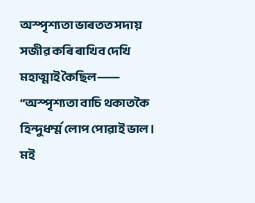অস্পৃশ্যতা ভাৰতত সদায় সজীৱ কৰি ৰাখিব দেখি মহাত্মাই কৈছিল⸺
“অস্পৃশ্যতা বাচি থকাতকৈ হিন্দুধৰ্ম্ম লোপ পোৱাই ভাল। মই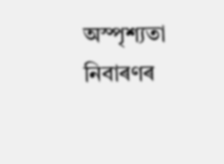অস্পৃশ্যতা নিবাৰণৰ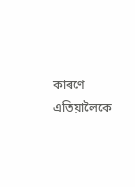কাৰণে এতিয়ালৈকে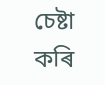চেষ্টা কৰি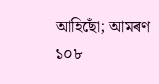আহিছোঁ; আমৰণ
১০৮